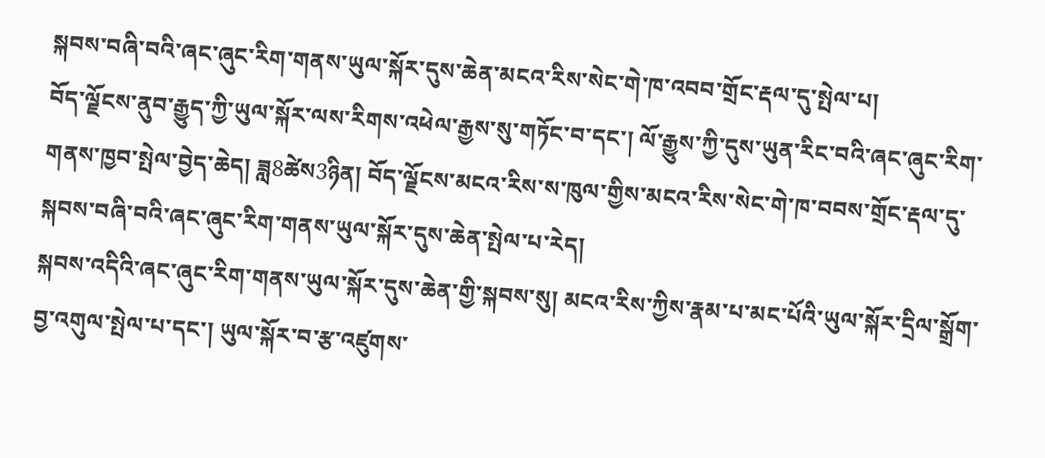སྐབས་བཞི་བའི་ཞང་ཞུང་རིག་གནས་ཡུལ་སྐོར་དུས་ཆེན་མངའ་རིས་སེང་གེ་ཁ་འབབ་གྲོང་རྡལ་དུ་སྤེལ་པ།
བོད་ལྗོངས་ནུབ་རྒྱུད་ཀྱི་ཡུལ་སྐོར་ལས་རིགས་འཕེལ་རྒྱས་སུ་གཏོང་བ་དང་། ལོ་རྒྱུས་ཀྱི་དུས་ཡུན་རིང་བའི་ཞང་ཞུང་རིག་གནས་ཁྱབ་སྤེལ་བྱེད་ཆེད། ཟླ8ཚེས3ཉིན། བོད་ལྗོངས་མངའ་རིས་ས་ཁུལ་གྱིས་མངའ་རིས་སེང་གེ་ཁ་བབས་གྲོང་རྡལ་དུ་སྐབས་བཞི་བའི་ཞང་ཞུང་རིག་གནས་ཡུལ་སྐོར་དུས་ཆེན་སྤེལ་པ་རེད།
སྐབས་འདིའི་ཞང་ཞུང་རིག་གནས་ཡུལ་སྐོར་དུས་ཆེན་གྱི་སྐབས་སུ། མངའ་རིས་ཀྱིས་རྣམ་པ་མང་པོའི་ཡུལ་སྐོར་དྲིལ་སྒྲོག་བྱ་འགུལ་སྤེལ་པ་དང་། ཡུལ་སྐོར་བ་རྩ་འཛུགས་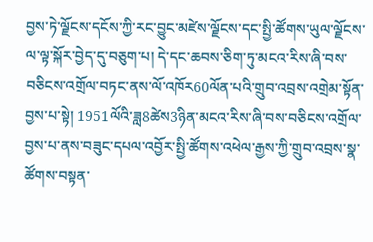བྱས་ཏེ་ལྗོངས་དངོས་ཀྱི་རང་བྱུང་མཛེས་ལྗོངས་དང་སྤྱི་ཚོགས་ཡུལ་ལྗོངས་ལ་ལྟ་སྐོར་བྱེད་དུ་བཅུག་པ། དེ་དང་ཆབས་ཅིག་ཏུ་མངའ་རིས་ཞི་བས་བཅིངས་འགྲོལ་བཏང་ནས་ལོ་འཁོར60ལོན་པའི་གྲུབ་འབྲས་འགྲེམ་སྟོན་བྱས་པ་སྟེ། 1951ལོའི་ཟླ8ཚེས3ཉིན་མངའ་རིས་ཞི་བས་བཅིངས་འགྲོལ་བྱས་པ་ནས་བཟུང་དཔལ་འབྱོར་སྤྱི་ཚོགས་འཕེལ་རྒྱས་ཀྱི་གྲུབ་འབྲས་སྣ་ཚོགས་བསྟན་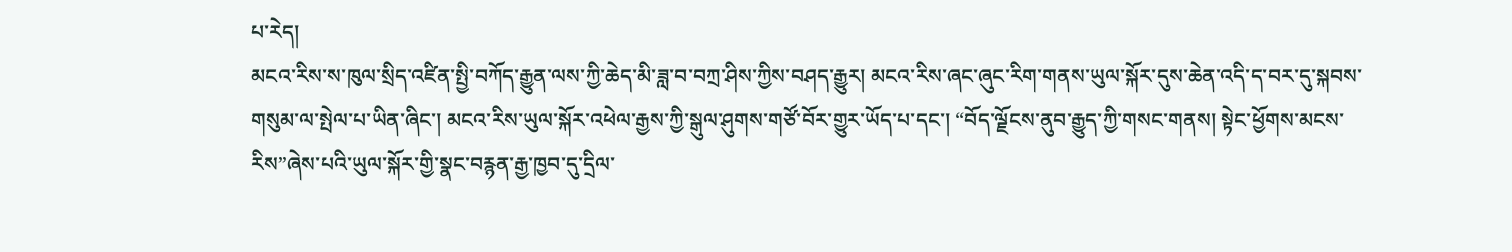པ་རེད།
མངའ་རིས་ས་ཁུལ་སྲིད་འཛིན་སྤྱི་བཀོད་རྒྱུན་ལས་ཀྱི་ཆེད་མི་ཟླ་བ་བཀྲ་ཤིས་ཀྱིས་བཤད་རྒྱུར། མངའ་རིས་ཞང་ཞུང་རིག་གནས་ཡུལ་སྐོར་དུས་ཆེན་འདི་ད་བར་དུ་སྐབས་གསུམ་ལ་སྤེལ་པ་ཡིན་ཞིང་། མངའ་རིས་ཡུལ་སྐོར་འཕེལ་རྒྱས་ཀྱི་སྒུལ་ཤུགས་གཙོ་བོར་གྱུར་ཡོད་པ་དང་། “བོད་ལྗོངས་ནུབ་རྒྱུད་ཀྱི་གསང་གནས། སྟེང་ཕྱོགས་མངས་རིས”ཞེས་པའི་ཡུལ་སྐོར་གྱི་སྣང་བརྙན་རྒྱ་ཁྱབ་དུ་དྲིལ་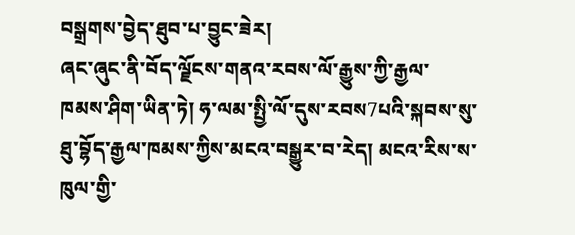བསྒྲགས་བྱེད་ཐུབ་པ་བྱུང་ཟེར།
ཞང་ཞུང་ནི་བོད་ལྗོངས་གནའ་རབས་ལོ་རྒྱུས་ཀྱི་རྒྱལ་ཁམས་ཤིག་ཡིན་ཏེ། ཧ་ལམ་སྤྱི་ལོ་དུས་རབས7པའི་སྐབས་སུ་ཐུ་བྷོད་རྒྱལ་ཁམས་ཀྱིས་མངའ་བསྒྱུར་བ་རེད། མངའ་རིས་ས་ཁུལ་གྱི་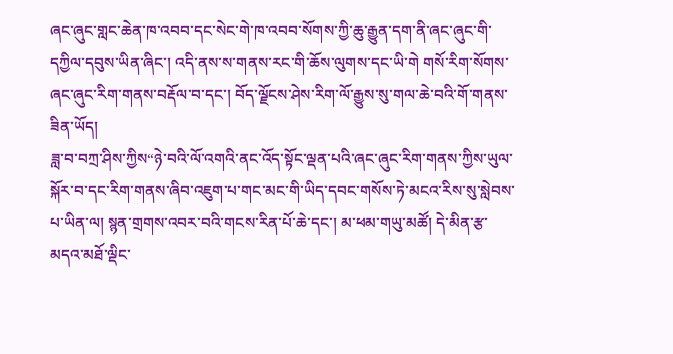ཞང་ཞུང་གླང་ཆེན་ཁ་འབབ་དང་སེང་གེ་ཁ་འབབ་སོགས་ཀྱི་ཆུ་རྒྱུན་དག་ནི་ཞང་ཞུང་གི་དཀྱིལ་དབུས་ཡིན་ཞིང་། འདི་ནས་ས་གནས་རང་གི་ཆོས་ལུགས་དང་ཡི་གེ གསོ་རིག་སོགས་ཞང་ཞུང་རིག་གནས་བརྡོལ་བ་དང་། བོད་ལྗོངས་ཤེས་རིག་ལོ་རྒྱུས་སུ་གལ་ཆེ་བའི་གོ་གནས་ཟིན་ཡོད།
ཟླ་བ་བཀྲ་ཤིས་ཀྱིས“ཉེ་བའི་ལོ་འགའི་ནང་འོད་སྟོང་ལྡན་པའི་ཞང་ཞུང་རིག་གནས་ཀྱིས་ཡུལ་སྐོར་བ་དང་རིག་གནས་ཞིབ་འཇུག་པ་གང་མང་གི་ཡིད་དབང་གསོས་ཏེ་མངའ་རིས་སུ་སླེབས་པ་ཡིན་ལ། སྙན་གྲགས་འབར་བའི་གངས་རིན་པོ་ཆེ་དང་། མ་ཕམ་གཡུ་མཚོ། དེ་མིན་རྩ་མདའ་མཐོ་ལྡིང་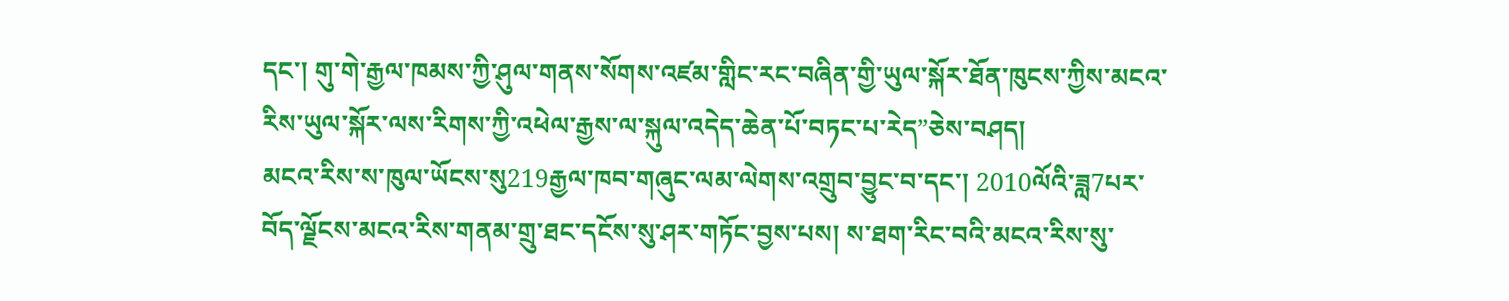དང་། གུ་གེ་རྒྱལ་ཁམས་ཀྱི་ཤུལ་གནས་སོགས་འཛམ་གླིང་རང་བཞིན་གྱི་ཡུལ་སྐོར་ཐོན་ཁུངས་ཀྱིས་མངའ་རིས་ཡུལ་སྐོར་ལས་རིགས་ཀྱི་འཕེལ་རྒྱས་ལ་སྐུལ་འདེད་ཆེན་པོ་བཏང་པ་རེད”ཅེས་བཤད།
མངའ་རིས་ས་ཁུལ་ཡོངས་སུ219རྒྱལ་ཁབ་གཞུང་ལམ་ལེགས་འགྲུབ་བྱུང་བ་དང་། 2010ལོའི་ཟླ7པར་བོད་ལྗོངས་མངའ་རིས་གནམ་གྲུ་ཐང་དངོས་སུ་ཤར་གཏོང་བྱས་པས། ས་ཐག་རིང་བའི་མངའ་རིས་སུ་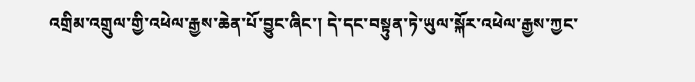འགྲིམ་འགྲུལ་གྱི་འཕེལ་རྒྱས་ཆེན་པོ་བྱུང་ཞིང་། དེ་དང་བསྟུན་ཏེ་ཡུལ་སྐོར་འཕེལ་རྒྱས་ཀྱང་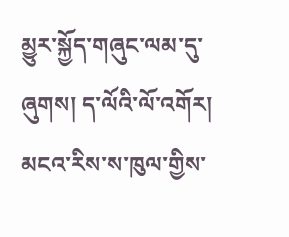མྱུར་སྐྱོད་གཞུང་ལམ་དུ་ཞུགས། ད་ལོའི་ལོ་འགོར། མངའ་རིས་ས་ཁུལ་གྱིས་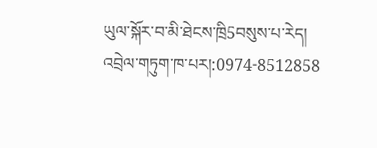ཡུལ་སྐོར་བ་མི་ཐེངས་ཁྲི5བསུས་པ་རེད།
འབྲེལ་གཏུག་ཁ་པར།:0974-8512858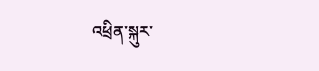འཕྲིན་སྐུར་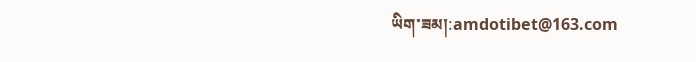ཡིག་ཟམ།:amdotibet@163.com